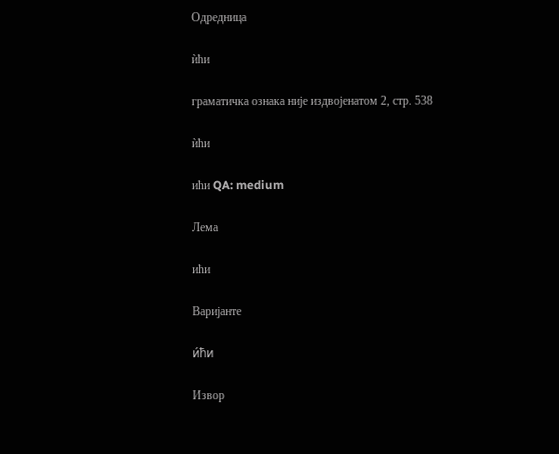Одредница

ѝћи

граматичка ознака није издвојенатом 2, стр. 538

ѝћи

ићи QA: medium

Лема

ићи

Варијанте

и́ћи

Извор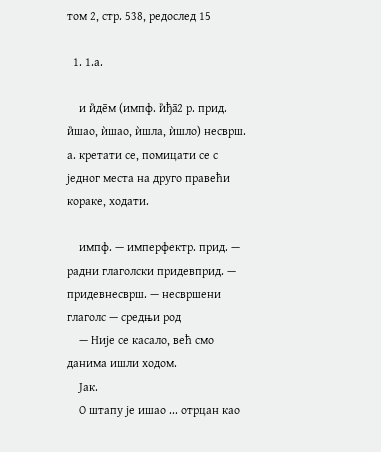том 2, стр. 538, редослед 15

  1. 1.а.

    и и̏де̄м (импф. и̏ђа̄2 р. прид. и̏шао, ѝшао, ѝшла, ѝшло) несврш. а. кретати се, помицати се с једног места на друго правећи кораке, ходати.

    импф. — имперфектр. прид. — радни глаголски придевприд. — придевнесврш. — несвршени глаголс — средњи род
    — Није се касало, већ смо данима ишли ходом.
    Јак.
    О штапу је ишао ... отрцан као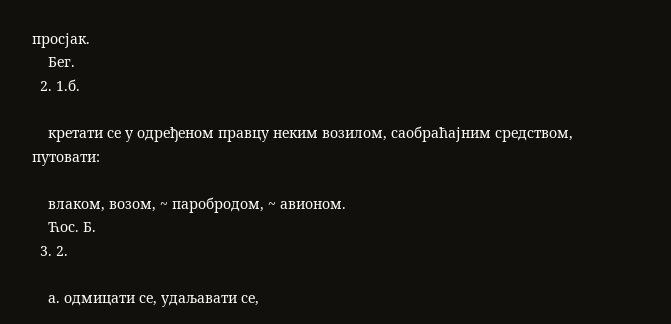просјак.
    Бег.
  2. 1.б.

    кретати се у одређеном правцу неким возилом, саобраћајним средством, путовати:

    влаком, возом, ~ паробродом, ~ авионом.
    Ћос. Б.
  3. 2.

    а. одмицати се, удаљавати се,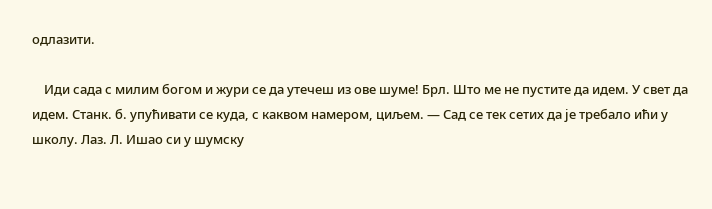одлазити.

    Иди сада с милим богом и жури се да утечеш из ове шуме! Брл. Што ме не пустите да идем. У свет да идем. Станк. б. упућивати се куда, с каквом намером, циљем. — Сад се тек сетих да је требало ићи у школу. Лаз. Л. Ишао си у шумску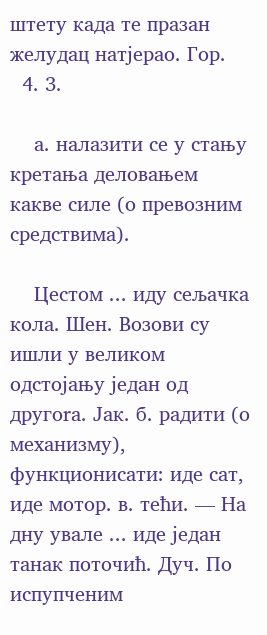штету када те празан желудац натјерао. Гор.
  4. 3.

    а. налазити се у стању кретања деловањем какве силе (о превозним средствима).

    Цестом ... иду сељачка кола. Шен. Возови су ишли у великом одстојању један од другоrа. Јак. б. радити (о механизму), функционисати: иде сат, иде мотор. в. тећи. — На дну увале ... иде један танак поточић. Дуч. По испупченим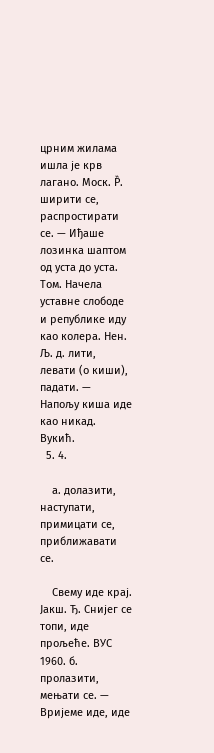црним жилама ишла је крв лагано. Моск. Р̏. ширити се, распростирати се. — Иђаше лозинка шаптом од уста до уста. Том. Начела уставне слободе и републике иду као колера. Нен. Љ. д. лити, левати (о киши), падати. — Напољу киша иде као никад. Вукић.
  5. 4.

    а. долазити, наступати, примицати се, приближавати се.

    Свему иде крај. Јакш. Ђ. Снијег се топи, иде прољеће. ВУС 1960. б. пролазити, мењати се. — Вријеме иде, иде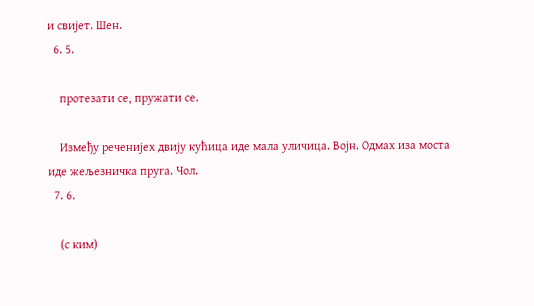и свијет. Шен.
  6. 5.

    протезати се, пружати се.

    Између реченијех двију кућица иде мала уличица. Војн. Одмах иза моста иде жељезничка пруrа. Чол.
  7. 6.

    (с ким)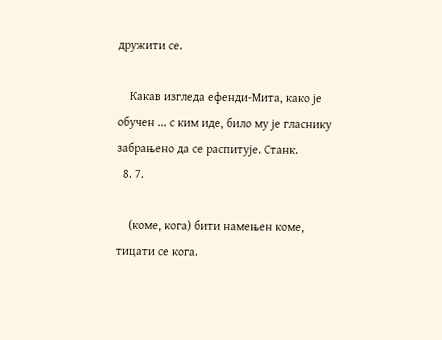дружити се.

    Какав изгледа ефенди-Мита, како је обучен ... с ким иде, било му је гласнику забрањено да се распитује. Станк.
  8. 7.

    (коме, кога) бити намењен коме, тицати се кога.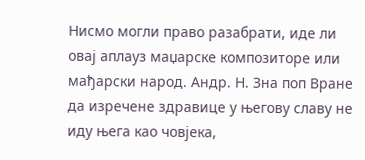Нисмо могли право разабрати, иде ли овај аплауз маџарске композиторе или мађарски народ. Андр. Н. Зна поп Вране да изречене здравице у његову славу не иду њега као човјека,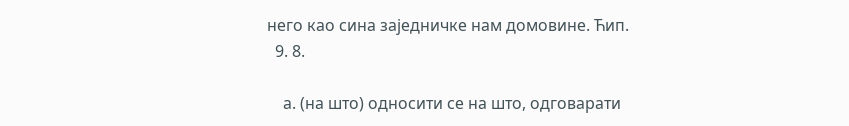него као сина заједничке нам домовине. Ћип.
  9. 8.

    а. (на што) односити се на што, одговарати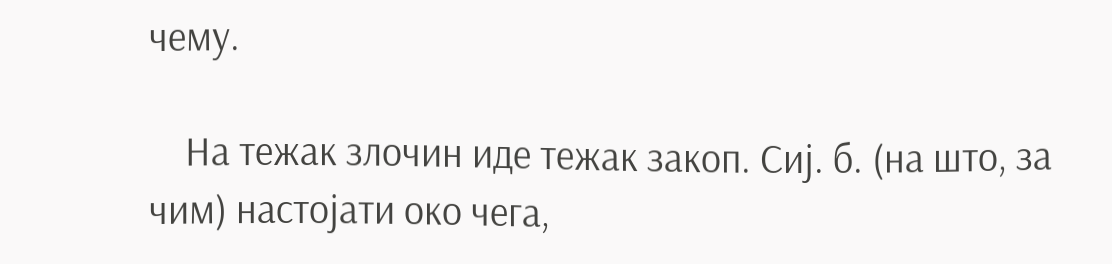чему.

    На тежак злочин иде тежак закоп. Сиј. б. (на што, за чим) настојати око чега,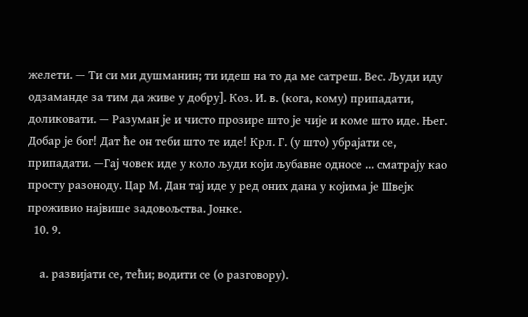желети. — Ти си ми душманин; ти идеш на то да ме сатреш. Вес. Људи иду одзаманде за тим да живе у добру]. Коз. И. в. (кога, кому) припадати, доликовати. — Разуман је и чисто прозире што је чије и коме што иде. Њег. Добар је бог! Дат ће он теби што те иде! Крл. Г. (у што) убрајати се, припадати. —Гај човек иде у коло људи који љубавне односе ... сматрају као просту разоноду. Цар М. Дан тај иде у ред оних дана у којима је Швејк проживио највише задовољства. Јонке.
  10. 9.

    а. развијати се, тећи; водити се (о разговору).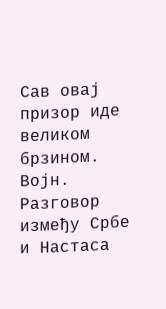Сав овај призор иде великом брзином. Војн. Разговор између Србе и Настаса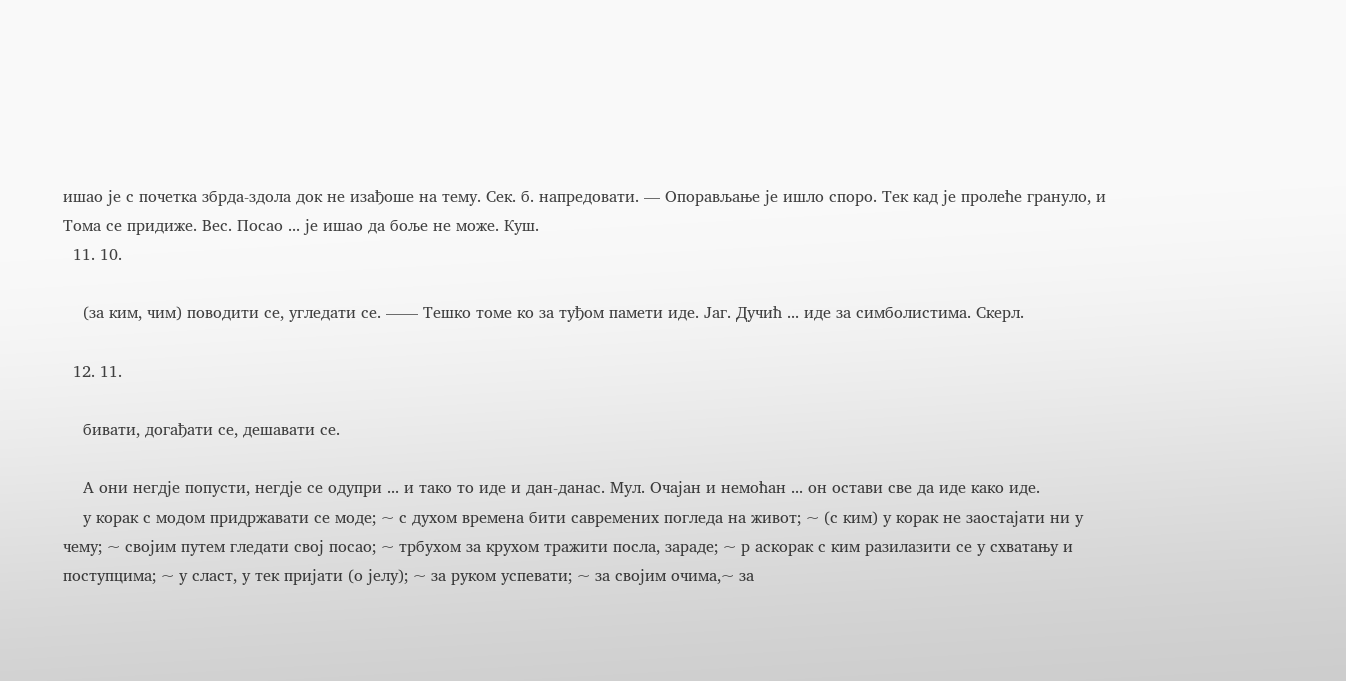ишао је с почетка збрда-здола док не изађоше на тему. Сек. б. напредовати. — Опорављање је ишло споро. Тек кад је пролеће грануло, и Тома се придиже. Вес. Посао ... је ишао да боље не може. Куш.
  11. 10.

    (за ким, чим) поводити се, угледати се. —— Тешко томе ко за туђом памети иде. Јаг. Дучић ... иде за симболистима. Скерл.

  12. 11.

    бивати, догађати се, дешавати се.

    А они негдје попусти, негдје се одупри ... и тако то иде и дан-данас. Мул. Очајан и немоћан ... он остави све да иде како иде.
    у корак с модом придржавати се моде; ~ с духом времена бити савремених погледа на живот; ~ (с ким) у корак не заостајати ни у чему; ~ својим путем гледати свој посао; ~ трбухом за крухом тражити посла, зараде; ~ р аскорак с ким разилазити се у схватању и поступцима; ~ у сласт, у тек пријати (о јелу); ~ за руком успевати; ~ за својим очима,~ за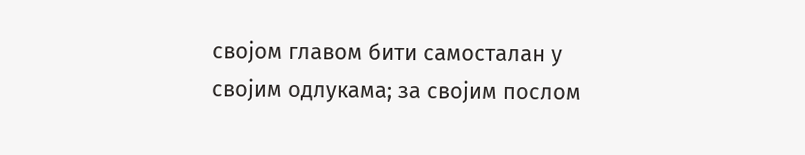својом главом бити самосталан у својим одлукама; за својим послом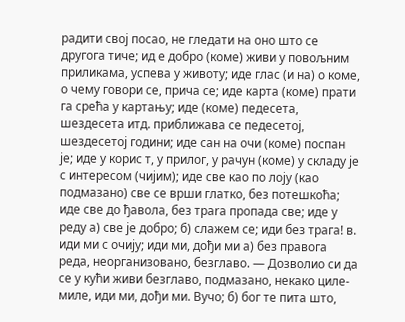радити свој посао, не гледати на оно што се другога тиче; ид е добро (коме) живи у повољним приликама, успева у животу; иде глас (и на) о коме, о чему говори се, прича се; иде карта (коме) прати га срећа у картању; иде (коме) педесета, шездесета итд. приближава се педесетој, шездесетој години; иде сан на очи (коме) поспан је; иде у корис т, у прилог, у рачун (коме) у складу је с интересом (чијим); иде све као по лоју (као подмазано) све се врши глатко, без потешкоћа; иде све до ђавола, без траrа пропада све; иде у реду а) све је добро; б) слажем се; иди без трага! в. иди ми с очију; иди ми, дођи ми а) без правога реда, неорганизовано, безглаво. — Дозволио си да се у кући живи безглаво, подмазано, некако циле-миле, иди ми, дођи ми. Вучо; б) бог те пита што,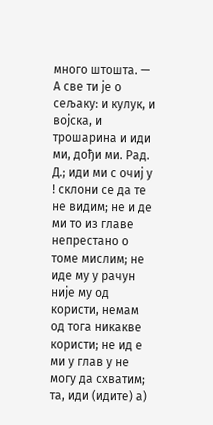много штошта. — А све ти је о сељаку: и кулук, и војска, и трошарина и иди ми, дођи ми. Рад. Д.; иди ми с очиј у ! склони се да те не видим; не и де ми то из главе непрестано о томе мислим; не иде му у рачун није му од користи, немам од тога никакве користи; не ид е ми у глав у не могу да схватим; та, иди (идите) а)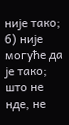није тако; б) није могуће да је тако; што не нде, не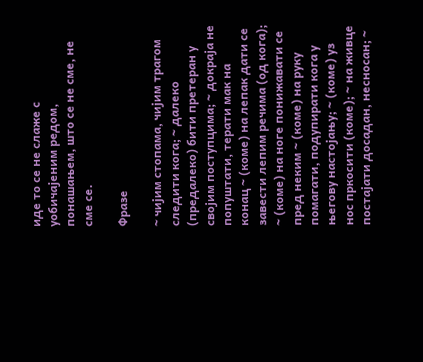иде то се не слаже с уобичајеним редом, понашањем, што се не сме, не сме се.

Фразе

~ чијим стопама, чијим трагом следити кога; ~ далеко (предалеко) бити претеран у својим поступцима; ~ докраја не попуштати, терати мак на конац ~ (коме) на лепак дати се завести лепим речима (од кога); ~ (коме) на ноге понижавати се пред неким ~ (коме) на руку помагати, подупирати кога у његову настојању; ~ (коме) уз нос пркосити (коме); ~ на живце постајати досадан, несносан; ~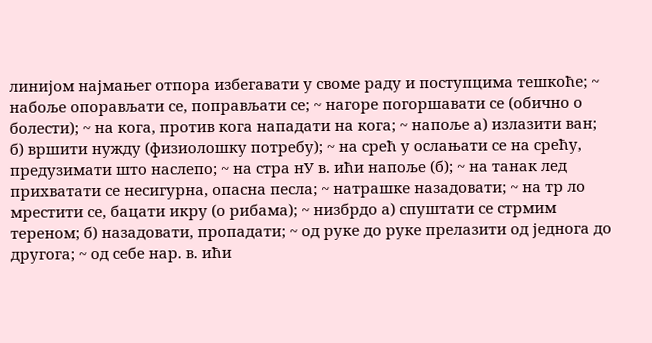линијом најмањег отпора избегавати у своме раду и поступцима тешкоће; ~ набоље опорављати се, поправљати се; ~ нагоре погоршавати се (обично о болести); ~ на кога, против кога нападати на кога; ~ напоље а) излазити ван; б) вршити нужду (физиолошку потребу); ~ на срећ у ослањати се на срећу, предузимати што наслепо; ~ на стра нУ в. ићи напоље (б); ~ на танак лед прихватати се несигурна, опасна песла; ~ натрашке назадовати; ~ на тр ло мрестити се, бацати икру (о рибама); ~ низбрдо а) спуштати се стрмим тереном; б) назадовати, пропадати; ~ од руке до руке прелазити од једнога до другога; ~ од себе нар. в. ићи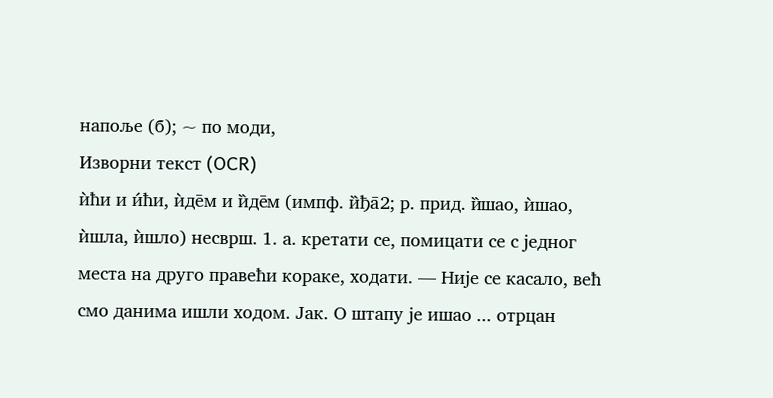напоље (б); ~ по моди,
Изворни текст (OCR)
ѝћи и и́ћи, ѝде̄м и и̏де̄м (импф. и̏ђа̄2; р. прид. и̏шао, ѝшао, ѝшла, ѝшло) несврш. 1. а. кретати се, помицати се с једног места на друго правећи кораке, ходати. — Није се касало, већ смо данима ишли ходом. Јак. О штапу је ишао ... отрцан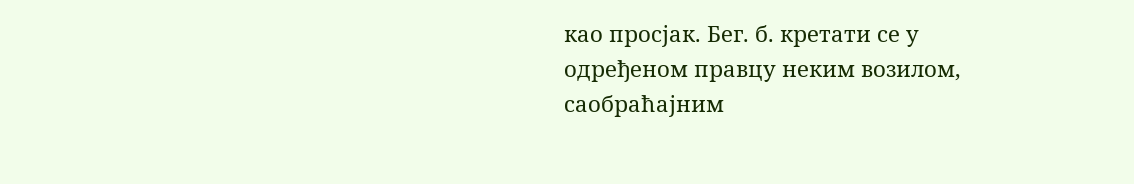као просјак. Бег. б. кретати се у одређеном правцу неким возилом, саобраћајним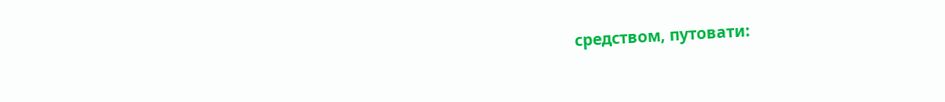средством, путовати: